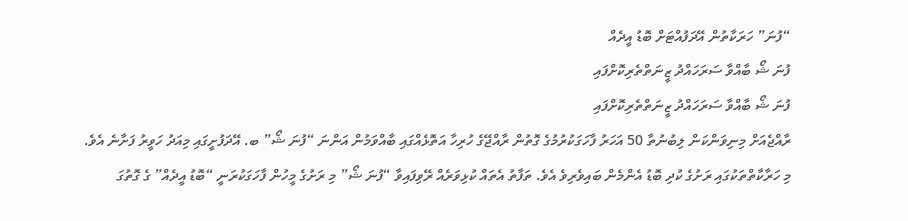“ފުނަ” ހަރަކާތުން އޭދަފުއްޓަށް ބޮޑު އީދެއް
ފުނަ ޝޯ ބާއްވާ ސަރަހައްދު ޒީނަތްތެރިކޮށްފައި
ފުނަ ޝޯ ބާއްވާ ސަރަހައްދު ޒީނަތްތެރިކޮށްފައި
ރާއްޖެއަށް މިނިވަންކަން ލިބުނުތާ 50 އަހަރު ފާހަގަކުރުމުގެ ގޮތުން ރާއްޖޭގެ ހުރިހާ އަތޮޅެއްގައި ބާއްވަމުން އަންނަ “ފުނަ ޝޯ” ބ. އޭދަފުށީގައި މިއަދު ހަވީރު ފަށާނެ އެވެ.
މި ހަރާކާތްތަކުގައި ރަށުގެ ކުދި ބޮޑު އެންމެން ބައިވެރިވެ އެވެ. ތަފާތު އެތައް ކުޅިވަރެއް ރޭވިފައިވާ “ފުނަ ޝޯ” މި ރަށުގެ މީހުން ފާހަގަކުރަނީ “ބޮޑު އީދެއް” ގެ ގޮތުގަ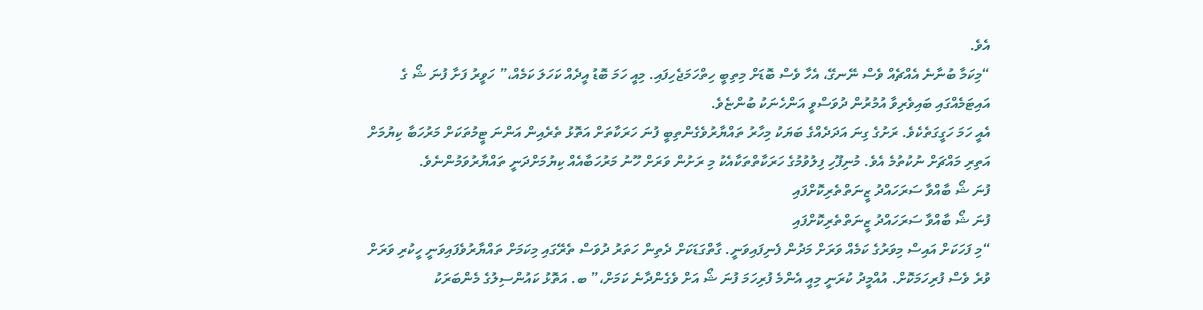އެވެ.
“މިކަމާ ބުނާނެ އެއްޗެއް ވެސް ނޭނގޭ، އެހާ ވެސް ބޮޑަށް މިތިބީ ހިތްހަމަޖެހިފައި. މިއީ ހަމަ ބޮޑު އީދެއް ކަހަލަ ކަމެއް،” ހަވީރު ފަށާ ފުނަ ޝޯ ގެ އައިޓަމެއްގައި ބައިވެރިވާ އުމުރުން ދުވަސްވީ އަންހެނަކު ބުންޏެވެ.
އެއީ ހަމަ ހަގީގަތެކެވެ. ރަށުގެ ގިނަ އަދަދެއްގެ ބަޔަކު މިހާރު ތައްޔާރުވެގެންތިބީ ފުނަ ހަރަކާތަށް އަތޮޅު ތެރެއިން އަންނަ ޓީމުތަކަށް މަރުހަބާ ކިޔުމަށް އަތިރި މައްޗަށް ނުކުތުމެ އެވެ. މުނިފޫހި ފިލުވުމުގެ ހަރަކާތްތަކާއެކު މި ރަށުން ވަރަށް ހޫނު މަރުހަބާއެއް ކިޔުމަށްދަނީ ތައްޔާރުވަމުންނެވެ.
ފުނަ ޝޯ ބާއްވާ ސަރަހައްދު ޒީނަތްތެރިކޮށްފައި
ފުނަ ޝޯ ބާއްވާ ސަރަހައްދު ޒީނަތްތެރިކޮށްފައި
“މި ފަހަކަށް އައިސް މިވަރުގެ ކަމެއް ވަރަށް މަދުން ފެނިފައިވަނީ. ގާތްގަޑަކަށް ދެތިން ހަތަރު ދުވަސް ތެރޭގައި މިކަމަށް ތައްޔާރުވެފައިވަނީ ހީކުރި ވަރަށް ވުރެ ވެސް ފުރިހަމަކޮށް. އުއްމީދު ކުރަނީ މިއީ އެންމެ ފުރިހަމަ ފުނަ ޝޯ އަށް ވެގެންދާނެ ކަމަށް،” ބ. އަތޮޅު ކައުންސިލުގެ މެންބަރަކު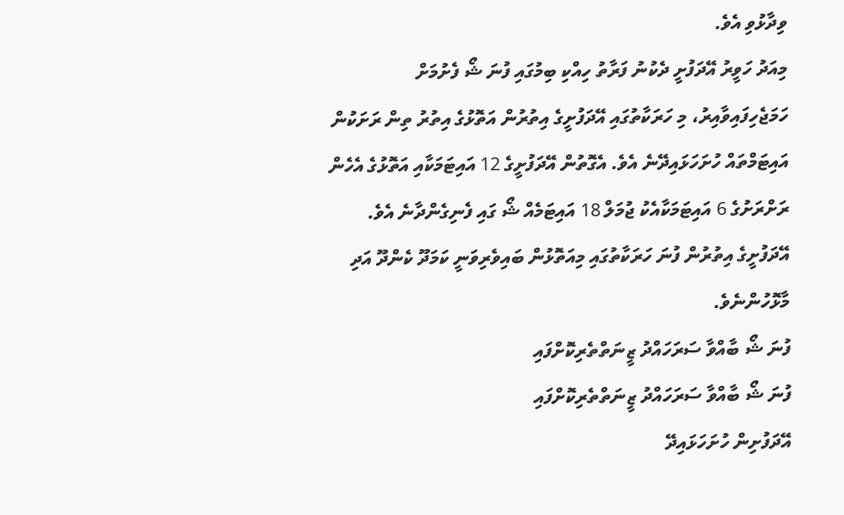ވިދާޅުވި އެވެ.
މިއަދު ހަވީރު އޭދަފުށީ ދެކުނު ފަރާތު ހިއްކި ބިމުގައި ފުނަ ޝޯ ފެށުމަށް ހަމަޖެހިފައިވާއިރު، މި ހަރަކާތުގައި އޭދަފުށީގެ އިތުރުން އަތޮޅުގެ އިތުރު ތިން ރަށަކުން އައިޓަމްތައް ހުށަހަޅައިދޭނެ އެވެ. އެގޮތުން އޭދަފުށީގެ 12 އައިޓަމަކާއި އަތޮޅުގެ އެހެން ރަށްރަށުގެ 6 އައިޓަމަކާއެކު ޖުމަލް 18 އައިޓަމެއް ޝޯ ގައި ފެނިގެންދާނެ އެވެ.
އޭދަފުށީގެ އިތުރުން ފުނަ ހަރަކާތުގައި މިއަތޮޅުން ބައިވެރިވަނީ ކަމަދޫ ކެންދޫ އަދި މާޅޮހުންނެވެ.
ފުނަ ޝޯ ބާއްވާ ސަރަހައްދު ޒީނަތްތެރިކޮށްފައި
ފުނަ ޝޯ ބާއްވާ ސަރަހައްދު ޒީނަތްތެރިކޮށްފައި
އޭދަފުށިން ހުށަހަޅައިދޭ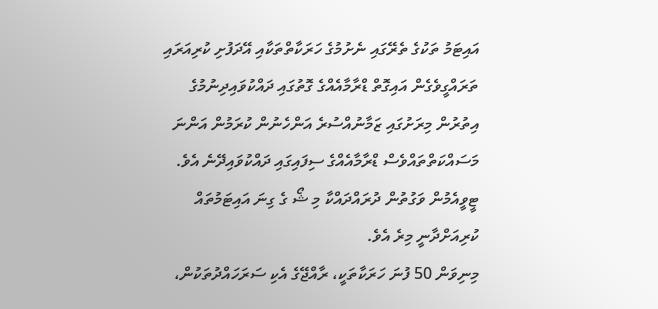އައިޓަމު ތަކުގެ ތެރޭގައި ނެށުމުގެ ހަރަކާތްތަކާއި އޭދަފުށި ކުރިއަރައި ތަރައްގީވެގެން އައިގޮތް ޑްރާމާއެއްގެ ގޮތުގައި ދައްކުވައިދިނުމުގެ އިތުރުން މިރަށުގައި ޒަމާނުއްސުރެ އަންހެނުން ކުރަމުން އަންނަ މަސައްކަތްތައްވެސް ޑްރާމާއެއްގެ ސިފައިގައި ދައްކުވައިދޭނެ އެވެ.
ޓީވީއެމުން ވަގުތުން ދުރައްދައްކާ މި ޝޯ ގެ ގިނަ އައިޓަމުތައް ކުރިއަށްދާނީ މިރެ އެވެ.
މިނިވަން 50 ފުނަ ހަރަކާތަކީ، ރާއްޖޭގެ އެކި ސަރަހައްދުތަކުން،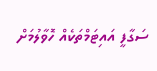ސަގާފީ އައިޓަމްތަކެއް ހޮވާލުމަށް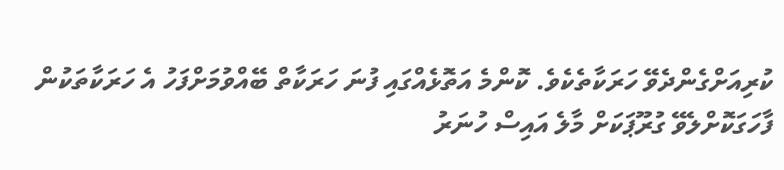ކުރިއަށްގެންދެވޭ ހަރަކާތެކެވެ. ކޮންމެ އަތޮޅެއްގައި ފުނަ ހަރަކާތް ބޭއްވުމަށްފަހު އެ ހަރަކާތަކުން ފާހަގަކޮށްލެވޭ ގުރޫޕަކަށް މާލެ އައިސް ހުނަރު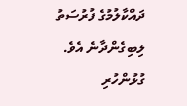ދައްކާލުމުގެ ފުރުސަތު ލިބިގެންދާނެ އެވެ.
ގުޅުންހުރި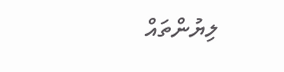ލިޔުންތައް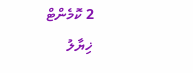2 ކޮމެންޓް
ޚިޔާލު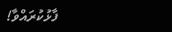ފާޅުކުރައްވާ!